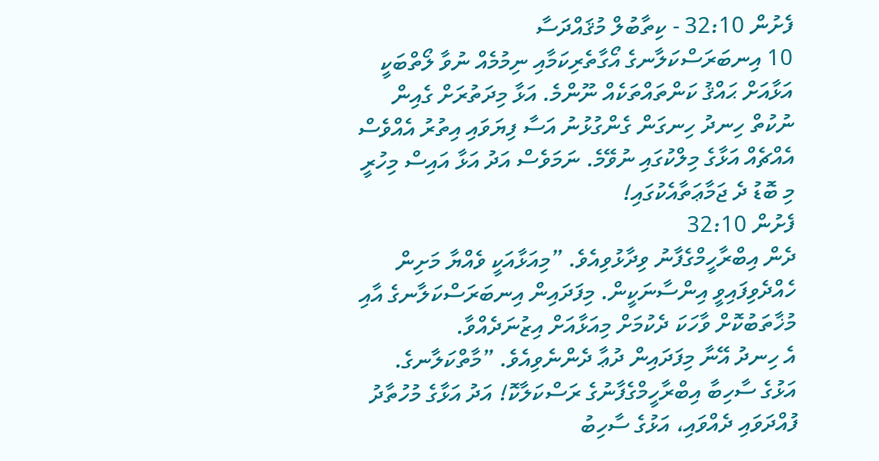ފެށުން 32:10 - ކިތާބުލް މުޤައްދަސާ
10 އިނބަރަސްކަލާނގެ އޯގާތެރިކަމާއި ނިމުމެއް ނުވާ ލޯތްބަކީ އަޅާއަށް ޙައްޤު ކަންތައްތަކެއް ނޫންމެ. އަޅާ މިދަތުރަށް ގެއިން ނުކުތް ހިނދު ހިނގަން ގެންގުޅުނު އަސާ ފިޔަވައި އިތުރު އެއްވެސް އެއްޗެއް އަޅާގެ މިލްކުގައި ނުވޭމެ. ނަމަވެސް އަދު އަޅާ އައިސް މިހުރީ މި ބޮޑު ދެ ޖަމާޢަތާއެކުގައި!
ފެށުން 32:10
ދެން އިބްރާހީމްގެފާނު ވިދާޅުވިއެވެ. ”މިއަޅާއަކީ ވެއްޔާ މަށިން ހެއްދެވިފައިވީ އިންސާނަކީން. މިފަދައިން އިނބަރަސްކަލާނގެ އާއި މުޚާތަބުކޮށް ވާހަކަ ދެކުމަށް މިއަޅާއަށް އިޒުނަދެއްވާ.
އެ ހިނދު އޭނާ މިފަދައިން ދުޢާ ދެންނެވިއެވެ. ”މާތްކަލާނގެ. އަޅުގެ ސާހިބާ އިބްރާހީމްގެފާނުގެ ރަސްކަލާކޮ! އަދު އަޅާގެ މުހުތާދު ފުއްދަވައި ދެއްވައި، އަޅުގެ ސާހިބު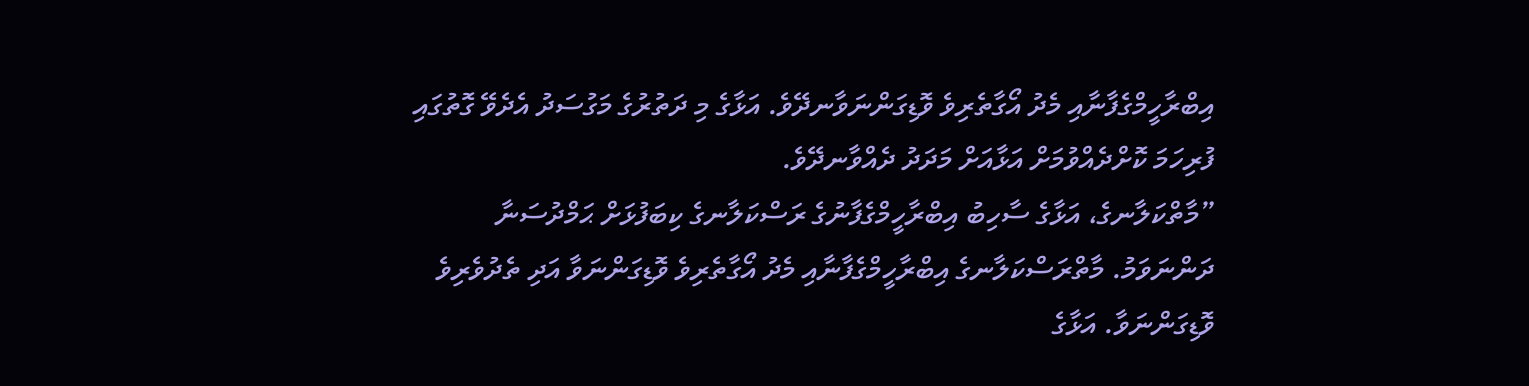އިބްރާހީމްގެފާނާއި މެދު އޯގާތެރިވެ ވޮޑިގަންނަވާނދޭވެ. އަޅާގެ މި ދަތުރުގެ މަގުސަދު އެދެވޭ ގޮތުގައި ފުރިހަމަ ކޮށްދެއްވުމަށް އަޅާއަށް މަދަދު ދެއްވާނދޭވެ.
”މާތްކަލާނގެ، އަޅާގެ ސާހިބު އިބްރާހީމްގެފާނުގެ ރަސްކަލާނގެ ކިބަފުޅަށް ޙަމްދުސަނާ ދަންނަވަމު. މާތްރަސްކަލާނގެ އިބްރާހީމްގެފާނާއި މެދު އޯގާތެރިވެ ވޮޑިގަންނަވާ އަދި ތެދުވެރިވެ ވޮޑިގަންނަވާ. އަޅާގެ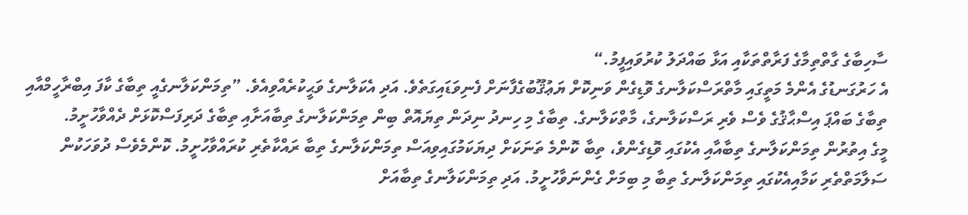ސާހިބާގެ ގާތްތިމާގެ ފަރާތްތަކާއި އަޅާ ބައްދަލު ކުރުވައިފީމު.“
އެ ހަރުގަނޑުގެ އެންމެ މަތީގައި މާތްރަސްކަލާނގެ ވޮޑިގެން ވަނިކޮށް ޔަޢުޤޫބުގެފާނަށް ފެނިވަޑައިގަތެވެ. އަދި އެކަލާނގެ ވަޙީކުރެއްވިއެވެ. ”ތިމަންކަލާނގެއީ ތިބާގެ ކާފަ އިބްރާހީމްއާއި ތިބާގެ ބައްޕަ އިސްޙާޤުގެ ވެސް ވެރި ރަސްކަލާނގެ، މާތްކަލާނގެ. ތިބާގެ މި ހިނދު ނިދަން ތިޔައޮތް ބިން ތިމަންކަލާނގެ ތިބާއަށާއި ތިބާގެ ދަރިފަސްކޮޅަށް ދެއްވާހުށީމު.
މީގެ އިތުރުން ތިމަންކަލާނގެ ތިބާއާއި އެކުގައި ވޮޑިގެންވެ، ތިބާ ކޮންމެ ތަނަކަށް ދިޔަކަމުގައިވިއަސް ތިމަންކަލާނގެ ތިބާ ރައްކާތެރި ކުރައްވާހުށީމު. ކޮންމެވެސް ދުވަހަކުން ސަލާމަތްތެރި ކަމާއިއެކުގައި ތިމަންކަލާނގެ ތިބާ މި ބިމަށް ގެންނަވާހުށީމު. އަދި ތިމަންކަލާނގެ ތިބާއަށް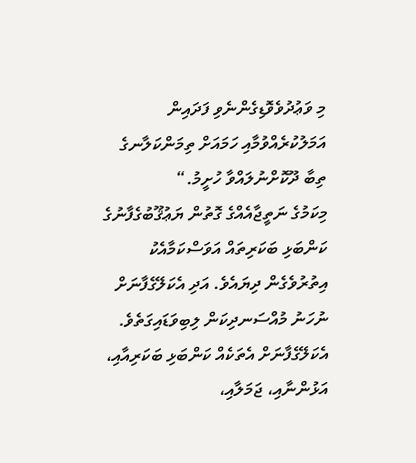މި ވަޢުދުވެވޮޑިގެންނެވި ފަދައިން އަމަލުކުރެއްވުމާއި ހަމައަށް ތިމަންކަލާނގެ ތިބާ ދޫކޮށްނުލައްވާ ހުށީމު.“
މިކަމުގެ ނަތީޖާއެއްގެ ގޮތުން ޔަޢުޤޫބުގެފާނުގެ ކަންބަޅި ބަކަރިތައް އަވަސްކަމާއެކު އިތުރުވެގެން ދިޔައެވެ. އަދި އެކަލޭގެފާނަށް ނުހަނު މުއްސަނދިކަން ލިބިވަޑައިގަތެވެ. އެކަލޭގެފާނަށް އެތަކެއް ކަންބަޅި ބަކަރިއާއި، އަޅުންނާއި، ޖަމަލާއި،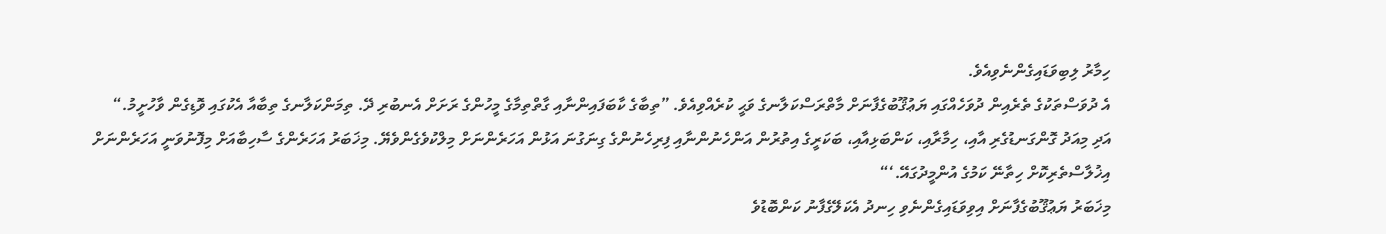ހިމާރު ލިބިވަޑައިގެންނެވިއެވެ.
އެ ދުވަސްތަކުގެ ތެރެއިން ދުވަހެއްގައި ޔަޢުޤޫބުގެފާނަށް މާތްރަސްކަލާނގެ ވަޙީ ކުރެއްވިއެވެ. ”ތިބާގެ ކާބަފައިންނާއި ގާތްތިމާގެ މީހުންގެ ރަށަށް އެނބުރި ދޭ. ތިމަންކަލާނގެ ތިބާއާ އެކުގައި ވޮޑިގެން ވާހުށީމު.“
އަދި މިއަދު ގޮންގަނޑުގެރި އާއި، ހިމާރާއި، ކަންބަޅިއާއި، ބަކަރީގެ އިތުރުން އަންހެނުންނާއި ފިރިހެނުންގެ ގިނަގުނަ އަޅުން އަހަރެންނަށް މިލްކުވެގެންވެޔޭ. މިޚަބަރު އަހަރެންގެ ސާހިބާއަށް މިފޮނުވަނީ އަހަރެންނަށް އިޚުލާސްތެރިކޮށް ހިތާނޭ ކަމުގެ އުންމީދުގައޭ.‘“
މިޚަބަރު ޔަޢުޤޫބުގެފާނަށް އިވިވަޑައިގެންނެވި ހިނދު އެކަލޭގެފާނު ކަންބޮޑުވެ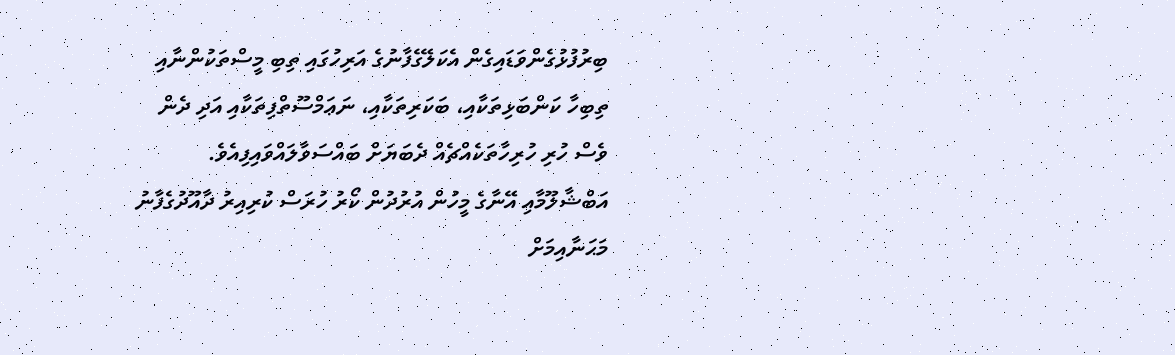ބިރުފުޅުގެންވަޑައިގެން އެކަލޭގެފާނުގެ އަރިހުގައި ތިބި މީސްތަކުންނާއި ތިބިހާ ކަންބަޅިތަކާއި، ބަކަރިތަކާއި، ނަޢަމްސޫތްފިތަކާއި އަދި ދެން ވެސް ހުރި ހުރިހާތަކެއްޗެއް ދެބަޔަށް ބައްސަވާލައްވައިފިއެވެ.
އަބްޝާލޫމާއި އޭނާގެ މީހުން އުރުދުން ކޯރު ހުރަސް ކުރިއިރު ދާއޫދުގެފާނު މަޙަނާއިމަށް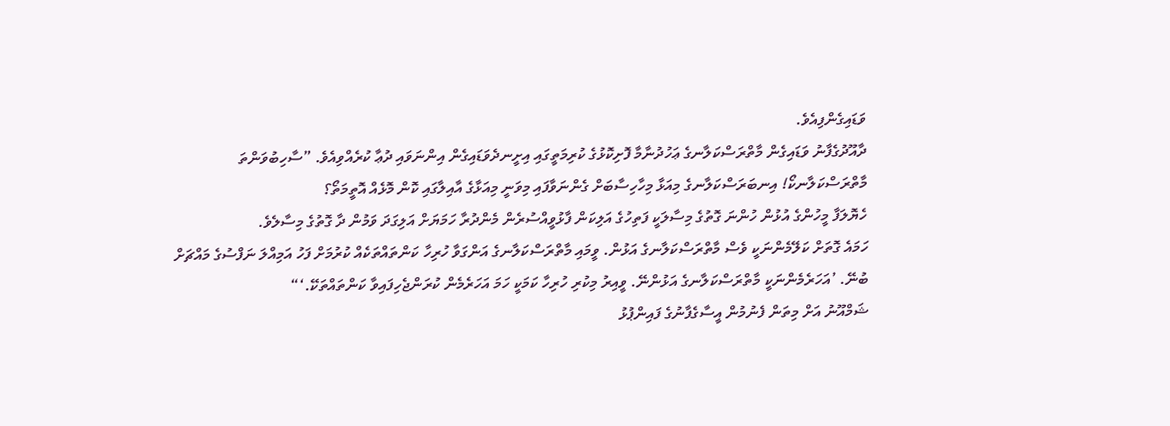ވަޑައިގެންފިއެވެ.
ދާއޫދުގެފާނު ވަޑައިގެން މާތްރަސްކަލާނގެ ޢަހުދުނާމާ ފޮށިކޮޅުގެ ކުރިމަތީގައި އިށީނދެވަޑައިގެން އިންނަވައި ދުޢާ ކުރެއްވިއެވެ. ”ސާހިބުވަންތަ މާތްރަސްކަލާނކޯ! އިނބަރަސްކަލާނގެ މިއަޅާ މިހާހިސާބަށް ގެންނަވާފައި މިވަނީ މިއަޅާގެ އާއިލާގައި ކޮން މޮޅެއް އޮތީމަތޯ؟
ހެޔޮލަފާ މީހުންގެ އުޅުން ހުންނަ ގޮތުގެ މިސާލަކީ ފަތިހުގެ އަލިކަން ފާޅުވީއްސުރެން މެންދުރާ ހަމަޔަށް އަލިގަދަ ވަމުން ދާ ގޮތުގެ މިސާލެވެ.
ހަމައެ ގޮތަށް ކަލޭމެންނަކީ ވެސް މާތްރަސްކަލާނގެ އަޅުން. ވީމައި މާތްރަސްކަލާނގެ އަންގަވާ ހުރިހާ ކަންތައްތަކެއް ކުރުމަށް ފަހު އަމިއްލަ ނަފްސުގެ މައްޗަށް ބުނޭ. ’އަހަރެމެންނަކީ މާތްރަސްކަލާނގެ އަޅުންނޭ. ވީއިރު މިކުރި ހުރިހާ ކަމަކީ ހަމަ އަހަރެމެން ކުރަންޖެހިފައިވާ ކަންތައްތަކޭ.‘“
ޝަމްއޫނު އަށް މިތަން ފެނުމުން އީސާގެފާނުގެ ފައިންޕުޅު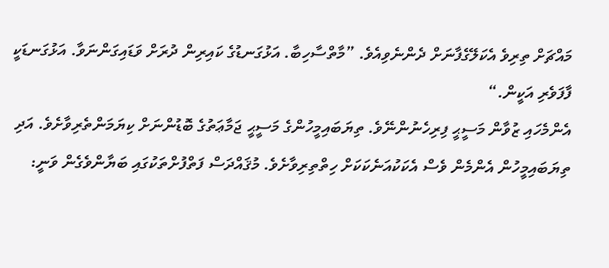މައްޗަށް ތިރިވެ އެކަލޭގެފާނަށް ދެންނެވިއެވެ. ”މާތްސާހިބާ. އަޅުގަނޑުގެ ކައިރިން ދުރަށް ވަޑައިގަންނަވާ. އަޅުގަނޑަކީ ފާފަވެރި އަކީން.“
އެންމެހައި ޒުވާން މަސީޙީ ފިރިހެނުންނޭވެ. ތިޔަބައިމީހުންގެ މަސީޙީ ޖަމާޢަތުގެ ބޮޑުންނަށް ކިޔަމަންތެރިވާށެވެ. އަދި ތިޔަބައިމީހުން އެންމެން ވެސް އެކަކުއަނެކަކަށް ހިތްތިރިވާށެވެ. މުޤައްދަސް ފަތްފުށްތަކުގައި ބަޔާންވެގެން ވަނީ: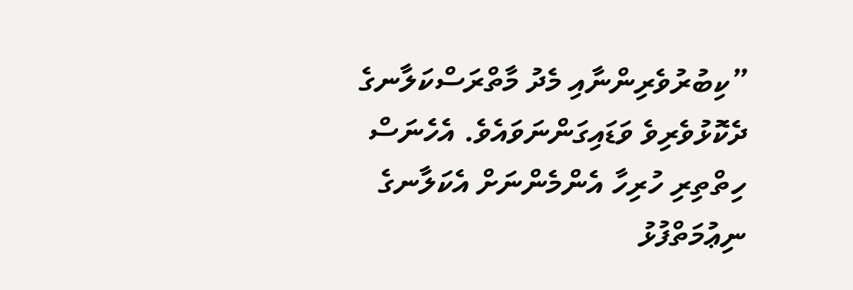”ކިބުރުވެރިންނާއި މެދު މާތްރަސްކަލާނގެ ދެކޮޅުވެރިވެ ވަޑައިގަންނަވައެވެ. އެހެނަސް ހިތްތިރި ހުރިހާ އެންމެންނަށް އެކަލާނގެ ނިޢުމަތްފުޅު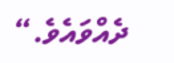ދެއްވައެވެ.“